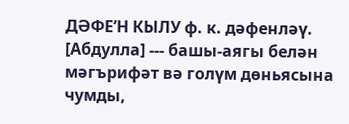ДӘФЕ’Н КЫЛУ ф. к. дәфенләү. [Абдулла] --- башы-аягы белән мәгърифәт вә голүм дөньясына чумды,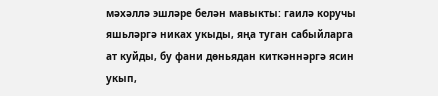мәхәллә эшләре белән мавыкты: гаилә коручы яшьләргә никах укыды, яңа туган сабыйларга ат куйды, бу фани дөньядан киткәннәргә ясин укып,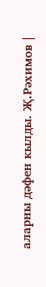аларны дәфен кылды. Җ.Рәхимов |